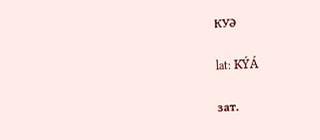КУӘ

lat: KÝÁ

зат.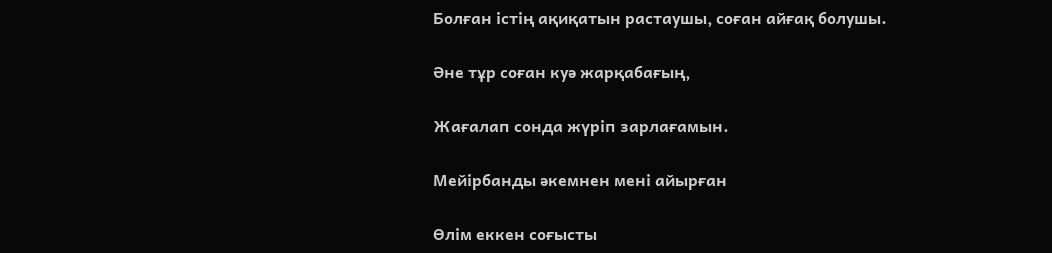Болған істің ақиқатын растаушы, соған айғақ болушы.

Әне тұр соған куә жарқабағың,

Жағалап сонда жүріп зарлағамын.

Мейірбанды әкемнен мені айырған

Өлім еккен соғысты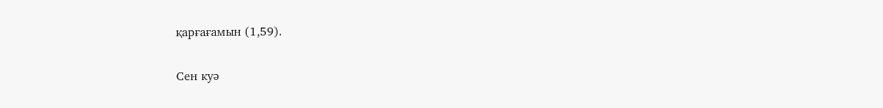қарғағамын (1,59).

Сен куә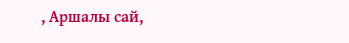, Аршалы сай,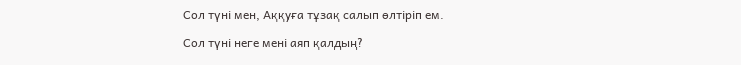Сол түні мен, Аққуға тұзақ салып өлтіріп ем.

Сол түні неге мені аяп қалдың?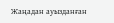Жаңадан ауызданған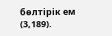бөлтірік ем (3,189).